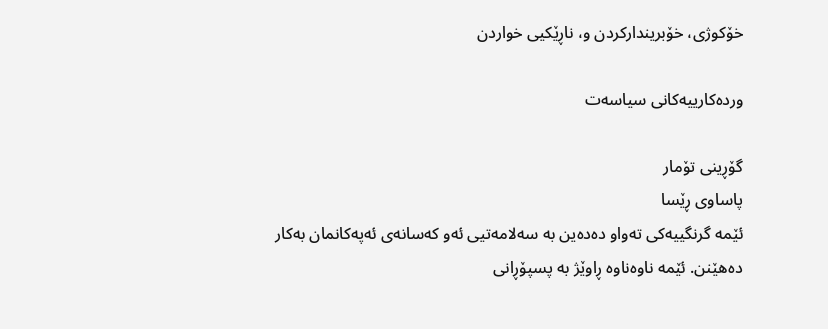خۆکوژی، خۆبریندارکردن و، ناڕێکیی خواردن

وردەکارییەکانی سیاسەت

گۆڕینی تۆمار
پاساوی ڕێسا
ئێمە گرنگییەکی تەواو دەدەین بە سەلامەتیی ئەو کەسانەی ئەپەکانمان بەکار دەهێنن. ئێمە ناوەناوە ڕاوێژ بە پسپۆڕانی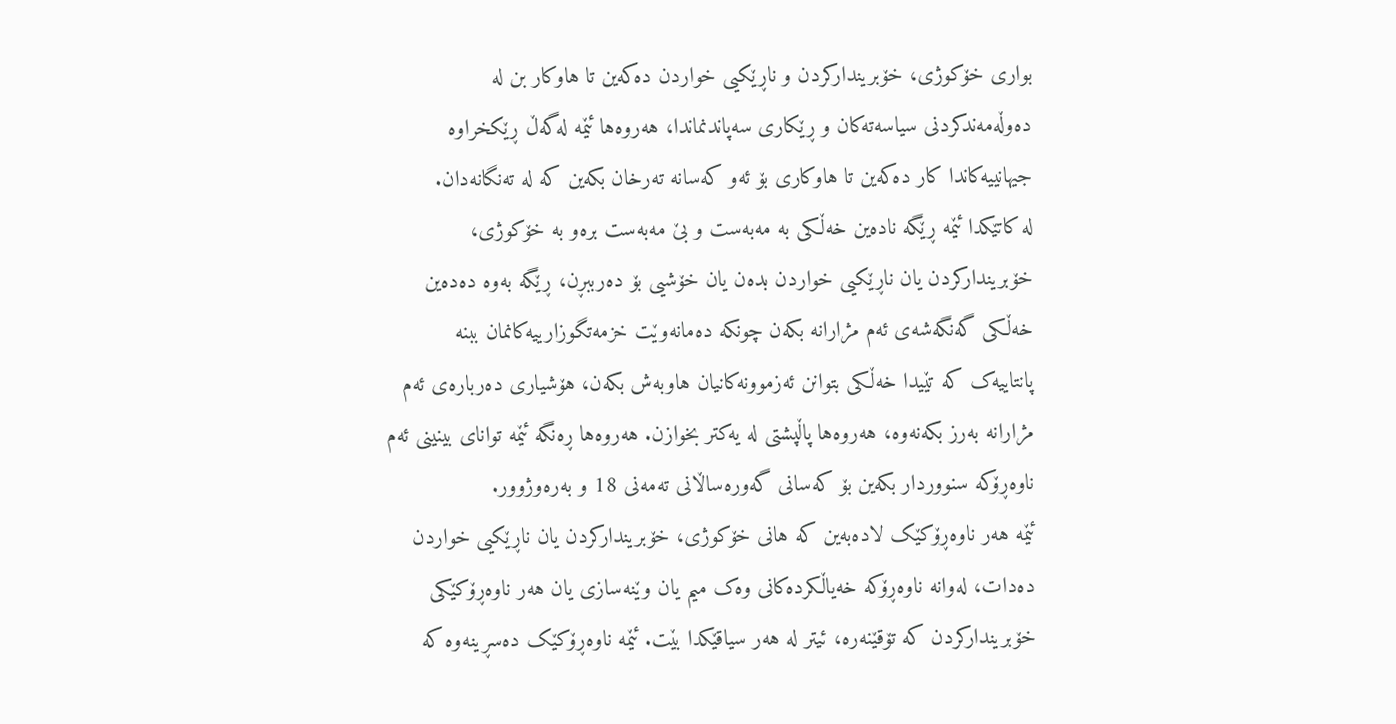بواری خۆکوژی، خۆبریندارکردن و ناڕێکیی خواردن دەکەین تا هاوکار بن لە دەوڵەمەندکردنی سیاسەتەکان و ڕێکاری سەپاندنماندا، هەروەها ئێمە لەگەڵ ڕێکخراوە جیهانییەکاندا کار دەکەین تا هاوکاری بۆ ئەو کەسانە تەرخان بکەین کە لە تەنگانەدان.
لە کاتێکدا ئێمە ڕێگە نادەین خەڵکی بە مەبەست و بێ مەبەست برەو بە خۆکوژی، خۆبریندارکردن یان ناڕێکیی خواردن بدەن یان خۆشیی بۆ دەرببڕن، ڕێگە بەوە دەدەین خەڵکی گەنگەشەی ئەم مژارانە بکەن چونکە دەمانەوێت خزمەتگوزارییەکانمان ببنە پانتاییەک کە تێیدا خەڵکی بتوانن ئەزموونەکانیان هاوبەش بکەن، هۆشیاری دەربارەی ئەم مژارانە بەرز بکەنەوە، هەروەها پاڵپشتی لە یەکتر بخوازن. هەروەها ڕەنگە ئێمە توانای بینینی ئەم ناوەڕۆکە سنووردار بکەین بۆ کەسانی گەورەساڵانی تەمەنی 18 و بەرەوژوور.
ئێمە هەر ناوەڕۆکێک لادەبەین کە هانی خۆکوژی، خۆبریندارکردن یان ناڕێکیی خواردن دەدات، لەوانە ناوەڕۆکە خەیاڵکردەکانی وەک میم یان وێنەسازی یان هەر ناوەڕۆکێکی خۆبریندارکردن کە تۆقێنەرە، ئیتر لە هەر سیاقێکدا بێت. ئێمە ناوەڕۆکێک دەسڕینەوە کە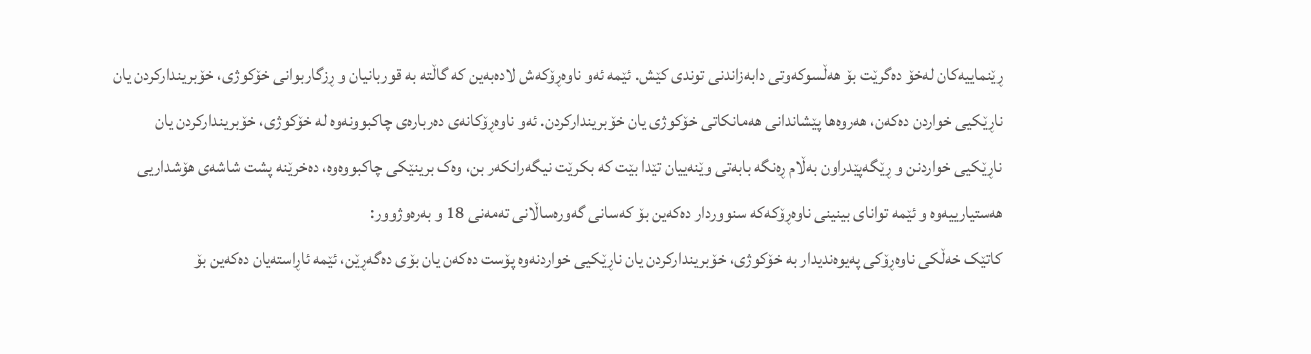ڕێنماییەکان لەخۆ دەگرێت بۆ هەڵسوکەوتی دابەزاندنی توندی کێش. ئێمە ئەو ناوەڕۆکەش لادەبەین کە گاڵتە بە قوربانیان و ڕزگاربوانی خۆکوژی، خۆبریندارکردن یان ناڕێکیی خواردن دەکەن، هەروەها پێشاندانی هەمانکاتی خۆکوژی یان خۆبریندارکردن. ئەو ناوەڕۆکانەی دەربارەی چاکبوونەوە لە خۆکوژی، خۆبریندارکردن یان ناڕێکیی خواردنن و ڕێگەپێدراون بەڵام ڕەنگە بابەتی وێنەییان تێدا بێت کە بکرێت نیگەرانکەر بن، وەک برینێکی چاکبووەوە، دەخرێنە پشت شاشەی هۆشداریی هەستیارییەوە و ئێمە توانای بینینی ناوەڕۆکەکە سنووردار دەکەین بۆ کەسانی گەورەساڵانی تەمەنی 18 و بەرەوژوور:
کاتێک خەڵکی ناوەڕۆکی پەیوەندیدار بە خۆکوژی، خۆبریندارکردن یان ناڕێکیی خواردنەوە پۆست دەکەن یان بۆی دەگەڕێن، ئێمە ئاڕاستەیان دەکەین بۆ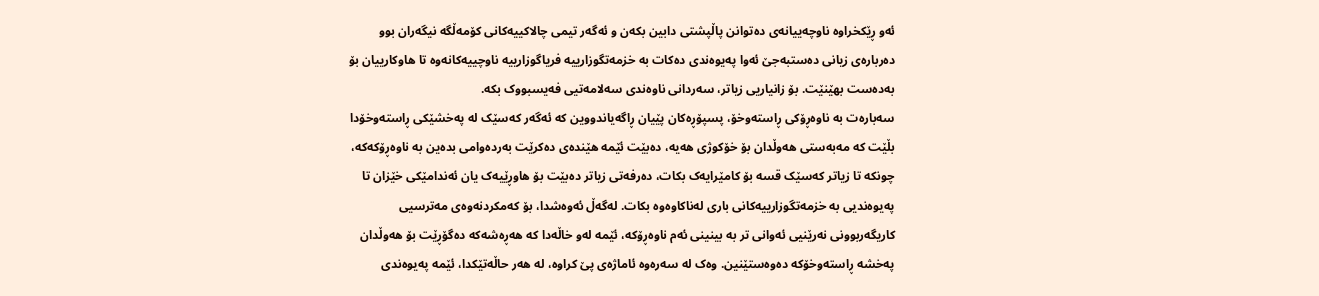ئەو ڕێکخراوە ناوچەییانەی دەتوانن پاڵپشتی دابین بکەن و ئەگەر تیمی چالاکییەکانی کۆمەڵگە نیگەران بوو دەربارەی زیانی دەستبەجێ ئەوا پەیوەندی دەکات بە خزمەتگوزارییە فریاگوزارییە ناوچییەکانەوە تا هاوکارییان بۆ بەدەست بهێنێت. بۆ زانیاریی زیاتر، سەردانی ناوەندی سەلامەتیی فەیسبووک بکە.
سەبارەت بە ناوەڕۆکی ڕاستەوخۆ، پسپۆڕەکان پێیان ڕاگەیاندووین کە ئەگەر کەسێک لە پەخشێکی ڕاستەوخۆدا بڵێت کە مەبەستی هەوڵدان بۆ خۆکوژی هەیە، دەبێت ئێمە هێندەی دەکرێت بەردەوامی بدەین بە ناوەڕۆکەکە، چونکە تا زیاتر کەسێک قسە بۆ کامێرایەک بکات، دەرفەتی زیاتر دەبێت بۆ هاوڕێیەک یان ئەندامێکی خێزان تا پەیوەندیی بە خزمەتگوزارییەکانی باری لەناکاوەوە بکات. لەگەڵ ئەوەشدا، بۆ کەمکردنەوەی مەترسیی کاریگەربوونی نەرێنیی ئەوانی تر بە بینینی ئەم ناوەڕۆکە، ئێمە لەو خاڵەدا کە هەڕەشەکە دەگۆڕێت بۆ هەوڵدان پەخشە ڕاستەوخۆکە دەوەستێنین. وەک لە سەرەوە ئاماژەی پێ کراوە، لە هەر حاڵەتێکدا، ئێمە پەیوەندی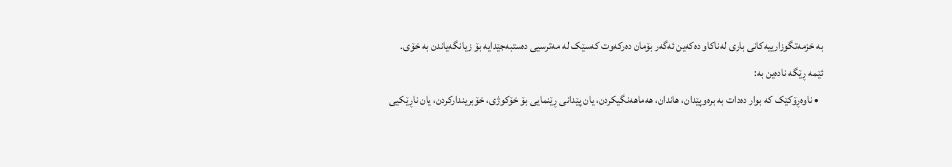بە خزمەتگوزارییەکانی باری لەناکاو دەکەین ئەگەر بۆمان دەرکەوت کەسێک لە مەترسیی دەستبەجێدایە بۆ زیانگەیاندن بە خۆی.
ئێمە ڕێگە نادەین بە:
  • ناوەڕۆکێک کە بوار دەدات بە برەوپێدان، هاندان، هەماهەنگیکردن، یان پێدانی ڕێنمایی بۆ خۆکوژی، خۆبریندارکردن، یان ناڕێکیی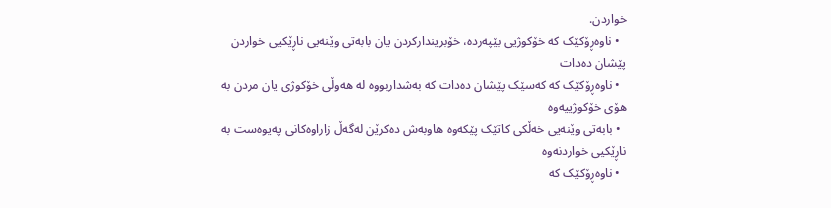خواردن.
  • ناوەڕۆکێک کە خۆکوژیی بێپەردە، خۆبریندارکردن یان بابەتی وێنەیی ناڕێکیی خواردن پێشان دەدات
  • ناوەڕۆکێک کە کەسێک پێشان دەدات کە بەشداربووە لە هەوڵی خۆکوژی یان مردن بە هۆی خۆکوژییەوە
  • بابەتی وێنەیی خەڵکی کاتێک پێکەوە هاوبەش دەکرێن لەگەڵ زاراوەکانی پەیوەست بە ناڕێکیی خواردنەوە
  • ناوەڕۆکێک کە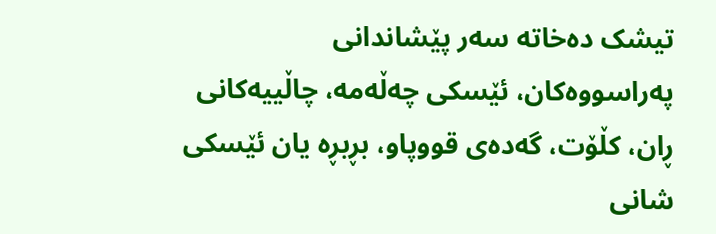تیشک دەخاتە سەر پێشاندانی پەراسووەکان، ئێسکی چەڵەمە، چاڵییەکانی ڕان، کڵۆت، گەدەی قووپاو، بڕبڕە یان ئێسکی شانی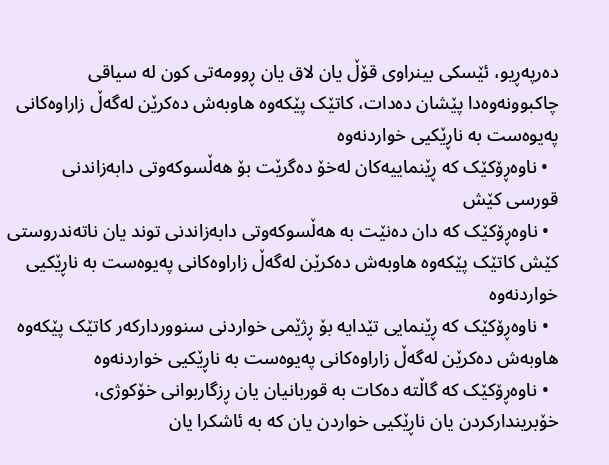دەرپەڕیو، ئێسکی بینراوی قۆڵ یان لاق یان ڕوومەتی کون لە سیاقی چاکبوونەوەدا پێشان دەدات، کاتێک پێکەوە هاوبەش دەکرێن لەگەڵ زاراوەکانی پەیوەست بە ناڕێکیی خواردنەوە
  • ناوەڕۆکێک کە ڕێنماییەکان لەخۆ دەگرێت بۆ هەڵسوکەوتی دابەزاندنی قورسی کێش
  • ناوەڕۆکێک کە دان دەنێت بە هەڵسوکەوتی دابەزاندنی توند یان ناتەندروستی کێش کاتێک پێکەوە هاوبەش دەکرێن لەگەڵ زاراوەکانی پەیوەست بە ناڕێکیی خواردنەوە
  • ناوەڕۆکێک کە ڕێنمایی تێدایە بۆ ڕژێمی خواردنی سنووردارکەر کاتێک پێکەوە هاوبەش دەکرێن لەگەڵ زاراوەکانی پەیوەست بە ناڕێکیی خواردنەوە
  • ناوەڕۆکێک کە گاڵتە دەکات بە قوربانیان یان ڕزگاربوانی خۆکوژی، خۆبریندارکردن یان ناڕێکیی خواردن یان کە بە ئاشکرا یان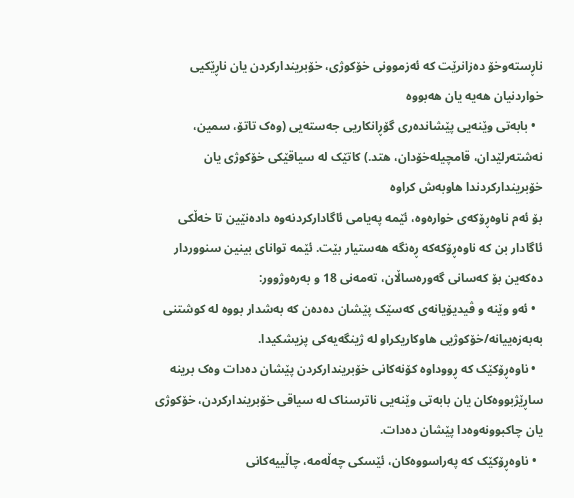ناڕستەوخۆ دەزانرێت کە ئەزموونی خۆکوژی، خۆبریندارکردن یان ناڕێکیی خواردنیان هەیە یان هەبووە
  • بابەتی وێنەیی پێشاندەری گۆڕانکاریی جەستەیی (وەک تاتۆ، سمین، نەشتەرلێدان، قامچیلەخۆدان، هتد.) کاتێک لە سیاقێکی خۆکوژی یان خۆبریندارکردندا هاوبەش کراوە
بۆ ئەم ناوەڕۆکەی خوارەوە، ئێمە پەیامی ئاگادارکردنەوە دادەنێین تا خەڵکی ئاگادار بن کە ناوەڕۆکەکە ڕەنگە هەستیار بێت. ئێمە توانای بینین سنووردار دەکەین بۆ کەسانی گەورەساڵان، تەمەنی 18 و بەرەوژوور:
  • ئەو وێنە و ڤیدیۆیانەی کەسێک پێشان دەدەن کە بەشدار بووە لە کوشتنی بەبەزەییانە/خۆکوژیی هاوکاریکراو لە ژینگەیەکی پزیشکیدا.
  • ناوەڕۆکێک کە ڕووداوە کۆنەکانی خۆبریندارکردن پێشان دەدات وەک برینە ساڕێژبووەکان یان بابەتی وێنەیی ناترسناک لە سیاقی خۆبریندارکردن، خۆکوژی یان چاکبوونەوەدا پێشان دەدات.
  • ناوەڕۆکێک کە پەراسووەکان، ئێسکی چەڵەمە، چاڵییەکانی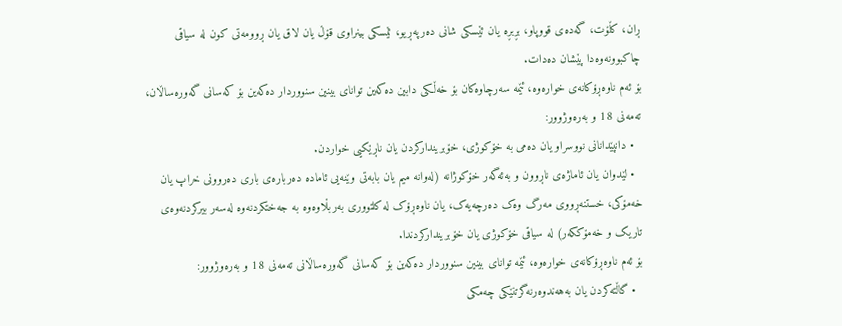ڕان، کڵۆت، گەدەی قووپاو، بڕبڕە یان ئێسکی شانی دەرپەڕیو، ئێسکی بینراوی قۆڵ یان لاق یان ڕوومەتی کون لە سیاقی چاکبوونەوەدا پێشان دەدات.
بۆ ئەم ناوەڕۆکانەی خوارەوە، ئێمە سەرچاوەکان بۆ خەڵکی دابین دەکەین توانای بینین سنووردار دەکەین بۆ کەسانی گەورەساڵان، تەمەنی 18 و بەرەوژوور:
  • دانپێدانانی نووسراو یان دەمی بە خۆکوژی، خۆبریندارکردن یان ناڕێکیی خواردن.
  • لێدوان یان ئاماژەی ناڕوون و بەئەگەر خۆکوژانە (لەوانە میم یان بابەتی وێنەیی ئامادە دەربارەی باری دەروونی خراپ یان خەمۆکی، خستنەڕووی مەرگ وەک دەرچەیەک، یان ناوەڕۆک لە کلتووری بەربڵاوەوە بە جەختکردنەوە لەسەر بیرکردنەوەی تاریک و خەمۆککەر) لە سیاقی خۆکوژی یان خۆبریندارکردندا.
بۆ ئەم ناوەڕۆکانەی خوارەوە، ئێمە توانای بینین سنووردار دەکەین بۆ کەسانی گەورەساڵانی تەمەنی 18 و بەرەوژوور:
  • گاڵتەکردن یان بەهەندوەرنەگرتنێکی چەمکی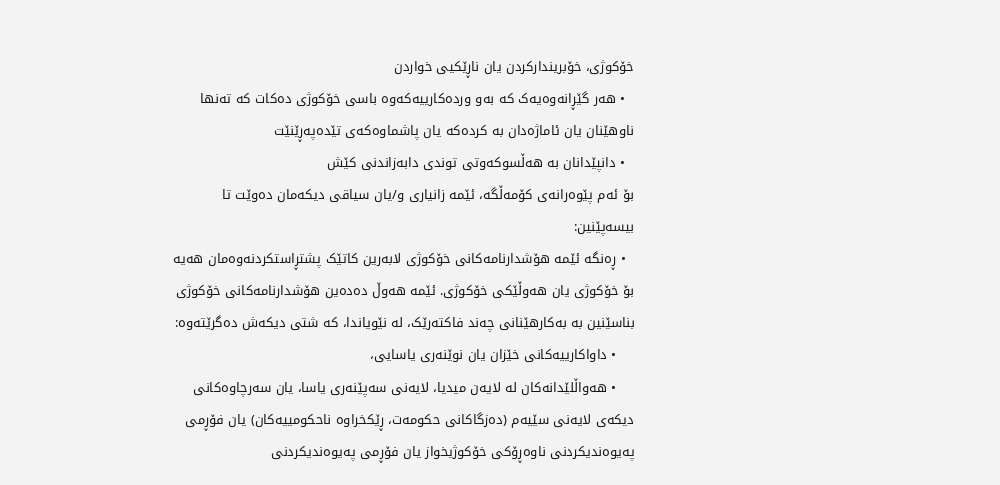خۆکوژی، خۆبریندارکردن یان ناڕێکیی خواردن
  • هەر گێڕانەوەیەک کە بەو وردەکارییەکەوە باسی خۆکوژی دەکات کە تەنها ناوهێنان یان ئاماژەدان بە کردەکە یان پاشماوەکەی تێدەپەڕێنێت
  • دانپێدانان بە هەڵسوکەوتی توندی دابەزاندنی کێش
بۆ ئەم پێوەرانەی کۆمەڵگە، ئێمە زانیاری و/یان سیاقی دیکەمان دەوێت تا بیسەپێنین:
  • ڕەنگە ئێمە هۆشدارنامەکانی خۆکوژی لابەرین کاتێک پشتڕاستکردنەوەمان هەیە بۆ خۆکوژی یان هەوڵێکی خۆکوژی. ئێمە هەوڵ دەدەین هۆشدارنامەکانی خۆکوژی بناسێنین بە بەکارهێنانی چەند فاکتەرێک، لە نێویاندا، کە شتی دیکەش دەگرێتەوە:
    • داواکارییەکانی خێزان یان نوێنەری یاسایی،
    • هەواڵلێدانەکان لە لایەن میدیا، لایەنی سەپێنەری یاسا، یان سەرچاوەکانی دیکەی لایەنی سێیەم (دەزگاکانی حکومەت، ڕێکخراوە ناحکومییەکان) یان فۆڕمی پەیوەندیکردنی ناوەڕۆکی خۆکوژیخواز یان فۆڕمی پەیوەندیکردنی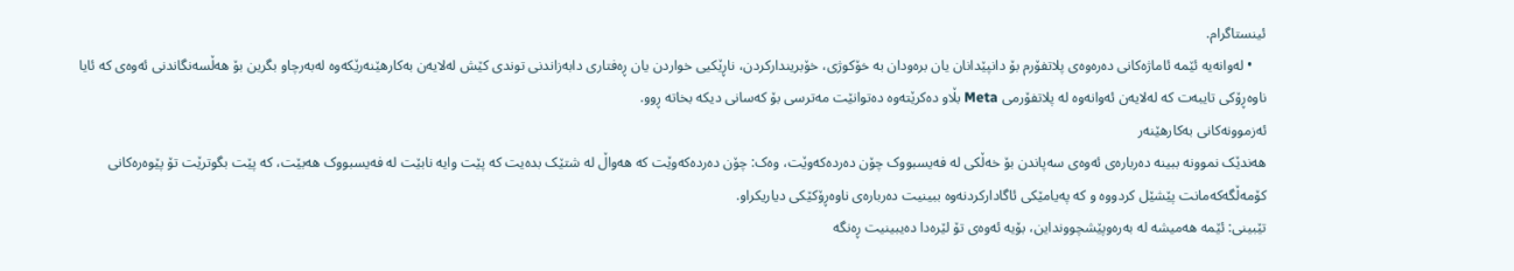ئینستاگرام.
    • لەوانەیە ئێمە ئاماژەکانی دەرەوەی پلاتفۆرم بۆ دانپێدانان یان برەودان بە خۆکوژی، خۆبریندارکردن، ناڕێکیی خواردن یان ڕەفتاری دابەزاندنی توندی کێش لەلایەن بەکارهێنەرێکەوە لەبەرچاو بگرین بۆ هەڵسەنگاندنی ئەوەی کە ئایا ناوەڕۆکی تایبەت کە لەلایەن ئەوانەوە لە پلاتفۆرمی Meta بڵاو دەکرێتەوە دەتوانێت مەترسی بۆ کەسانی دیکە بخاتە ڕوو.
ئەزموونەکانی بەکارهێنەر
هەندێک نموونە ببینە دەربارەی ئەوەی سەپاندن بۆ خەڵکی لە فەیسبووک چۆن دەردەکەوێت، وەک: چۆن دەردەکەوێت کە هەواڵ لە شتێک بدەیت کە پێت وایە نابێت لە فەیسبووک هەبێت، کە پێت بگوترێت تۆ پێوەرەکانی کۆمەڵگەکەمانت پێشێل کردووە و کە پەیامێکی ئاگادارکردنەوە ببینیت دەربارەی ناوەڕۆکێکی دیاریکراو.
تێبینی: ئێمە هەمیشە لە بەرەوپێشچوونداین، بۆیە ئەوەی تۆ لێرەدا دەیبینیت ڕەنگە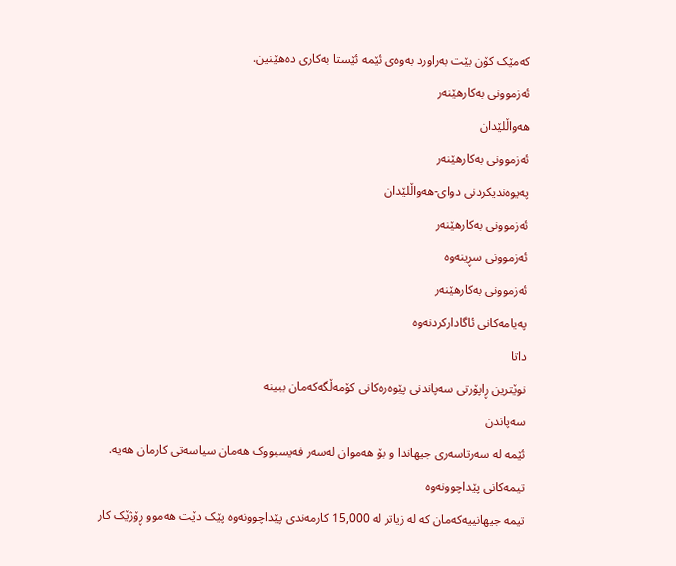کەمێک کۆن بێت بەراورد بەوەی ئێمە ئێستا بەکاری دەهێنین.
ئەزموونی بەکارهێنەر
هەواڵلێدان
ئەزموونی بەکارهێنەر
پەیوەندیکردنی دوای-هەواڵلێدان
ئەزموونی بەکارهێنەر
ئەزموونی سڕینەوە
ئەزموونی بەکارهێنەر
پەیامەکانی ئاگادارکردنەوە
داتا
نوێترین ڕاپۆرتی سەپاندنی پێوەرەکانی کۆمەڵگەکەمان ببینە
سەپاندن
ئێمە لە سەرتاسەری جیهاندا و بۆ هەموان لەسەر فەیسبووک هەمان سیاسەتی کارمان هەیە.
تیمەکانی پێداچوونەوە
تیمە جیهانییەکەمان کە لە زیاتر لە 15,000 کارمەندی پێداچوونەوە پێک دێت هەموو ڕۆژێک کار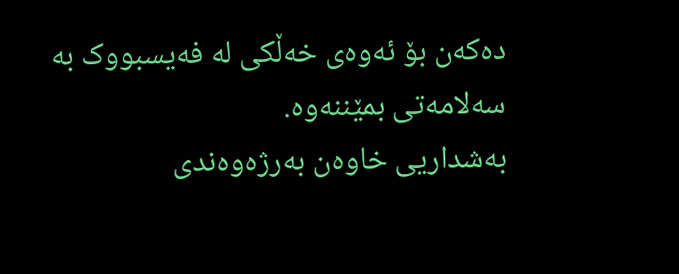دەکەن بۆ ئەوەی خەڵکی لە فەیسبووک بە سەلامەتی بمێننەوە.
بەشداریی خاوەن بەرژەوەندی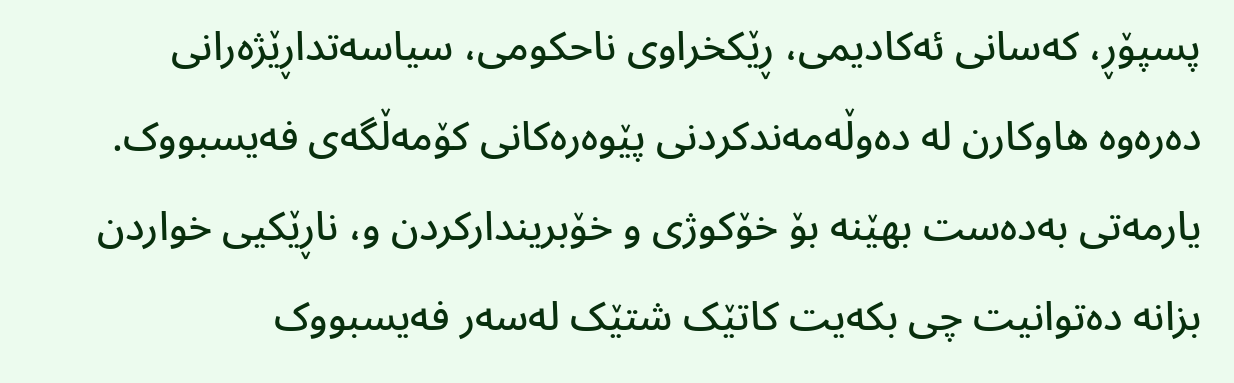پسپۆڕ، کەسانی ئەکادیمی، ڕێکخراوی ناحکومی، سیاسەتداڕێژەرانی دەرەوە هاوکارن لە دەوڵەمەندکردنی پێوەرەکانی کۆمەڵگەی فەیسبووک.
یارمەتی بەدەست بهێنە بۆ خۆکوژی و خۆبریندارکردن و، ناڕێکیی خواردن
بزانە دەتوانیت چی بکەیت کاتێک شتێک لەسەر فەیسبووک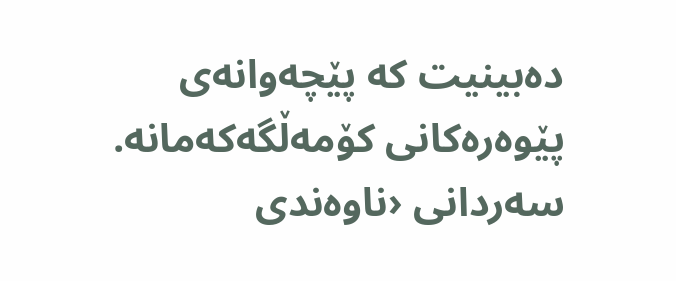دەبینیت کە پێچەوانەی پێوەرەکانی کۆمەڵگەکەمانە.
سەردانی ‹ناوەندی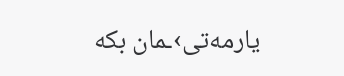یارمەتی›ـمان بکە